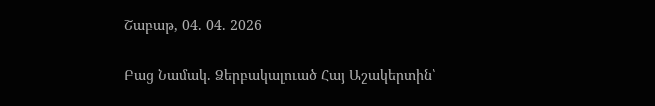Շաբաթ, 04. 04. 2026

Բաց Նամակ. Ձերբակալուած Հայ Աշակերտին՝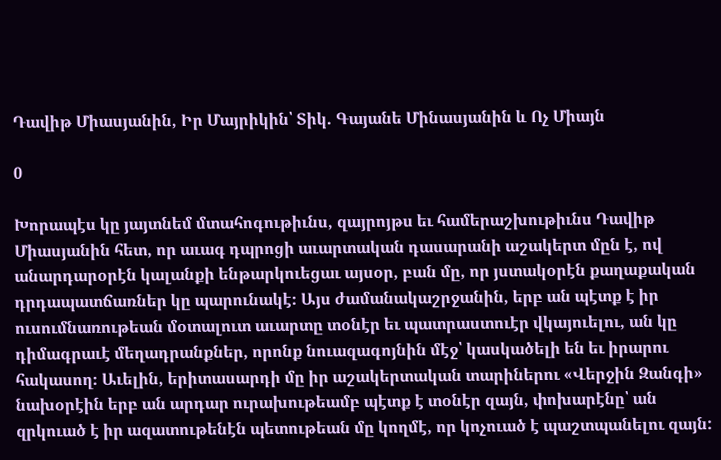Դավիթ Միասյանին, Իր Մայրիկին՝ Տիկ. Գայանե Մինասյանին և Ոչ Միայն

0

Խորապէս կը յայտնեմ մտահոգութիւնս, զայրոյթս եւ համերաշխութիւնս Դավիթ Միասյանին հետ, որ աւագ դպրոցի աւարտական դասարանի աշակերտ մըն է, ով անարդարօրէն կալանքի ենթարկուեցաւ այսօր, բան մը, որ յստակօրէն քաղաքական դրդապատճառներ կը պարունակէ։ Այս ժամանակաշրջանին, երբ ան պէտք է իր ուսումնառութեան մօտալուտ աւարտը տօնէր եւ պատրաստուէր վկայուելու, ան կը դիմագրաւէ մեղադրանքներ, որոնք նուազագոյնին մէջ՝ կասկածելի են եւ իրարու հակասող։ Աւելին, երիտասարդի մը իր աշակերտական տարիներու «Վերջին Զանգի» նախօրէին երբ ան արդար ուրախութեամբ պէտք է տօնէր զայն, փոխարէնը՝ ան զրկուած է իր ազատութենէն պետութեան մը կողմէ, որ կոչուած է պաշտպանելու զայն: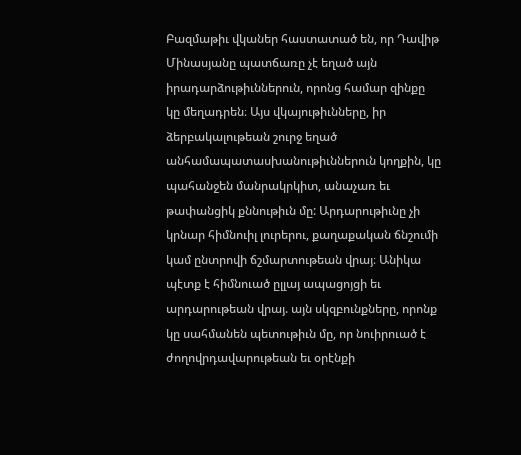Բազմաթիւ վկաներ հաստատած են, որ Դավիթ Մինասյանը պատճառը չէ եղած այն իրադարձութիւններուն, որոնց համար զինքը կը մեղադրեն։ Այս վկայութիւնները, իր ձերբակալութեան շուրջ եղած անհամապատասխանութիւններուն կողքին, կը պահանջեն մանրակրկիտ, անաչառ եւ թափանցիկ քննութիւն մը: Արդարութիւնը չի կրնար հիմնուիլ լուրերու, քաղաքական ճնշումի կամ ընտրովի ճշմարտութեան վրայ։ Անիկա պէտք է հիմնուած ըլլայ ապացոյցի եւ արդարութեան վրայ. այն սկզբունքները, որոնք կը սահմանեն պետութիւն մը, որ նուիրուած է ժողովրդավարութեան եւ օրէնքի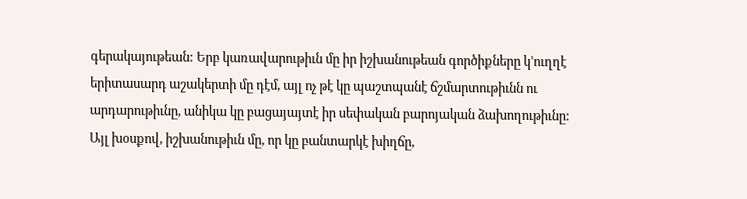գերակայութեան: Երբ կառավարութիւն մը իր իշխանութեան գործիքները կ’ուղղէ երիտասարդ աշակերտի մը դէմ, այլ ոչ թէ կը պաշտպանէ ճշմարտութիւնն ու արդարութիւնը, անիկա կը բացայայտէ իր սեփական բարոյական ձախողութիւնը: Այլ խօսքով, իշխանութիւն մը, որ կը բանտարկէ խիղճը,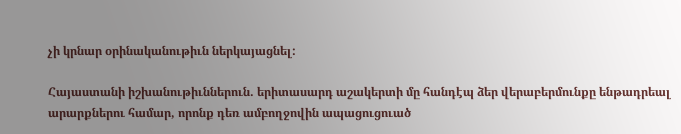չի կրնար օրինականութիւն ներկայացնել:

Հայաստանի իշխանութիւններուն. երիտասարդ աշակերտի մը հանդէպ ձեր վերաբերմունքը ենթադրեալ արարքներու համար, որոնք դեռ ամբողջովին ապացուցուած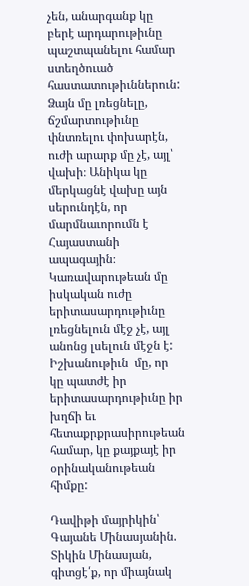չեն, անարգանք կը բերէ արդարութիւնը պաշտպանելու համար ստեղծուած հաստատութիւններուն: Ձայն մը լռեցնելը, ճշմարտութիւնը փնտռելու փոխարէն, ուժի արարք մը չէ, այլ՝ վախի։ Անիկա կը մերկացնէ վախը այն սերունդէն, որ մարմնաւորումն է Հայաստանի ապագային։ Կառավարութեան մը իսկական ուժը երիտասարդութիւնը լռեցնելուն մէջ չէ, այլ անոնց լսելուն մէջն է: Իշխանութիւն  մը, որ կը պատժէ իր երիտասարդութիւնը իր խղճի եւ հետաքրքրասիրութեան համար, կը քայքայէ իր օրինականութեան հիմքը:

Դավիթի մայրիկին՝ Գայանե Մինասյանին.  Տիկին Մինասյան, գիտցէ՛ք, որ միայնակ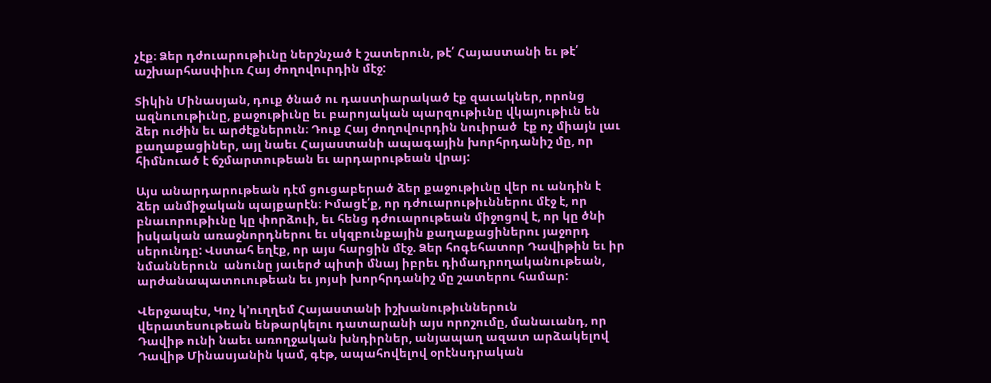չէք։ Ձեր դժուարութիւնը ներշնչած է շատերուն, թէ՛ Հայաստանի եւ թէ՛ աշխարհասփիւռ Հայ ժողովուրդին մէջ:

Տիկին Մինասյան, դուք ծնած ու դաստիարակած էք զաւակներ, որոնց ազնուութիւնը, քաջութիւնը եւ բարոյական պարզութիւնը վկայութիւն են ձեր ուժին եւ արժէքներուն։ Դուք Հայ ժողովուրդին նուիրած  էք ոչ միայն լաւ քաղաքացիներ, այլ նաեւ Հայաստանի ապագային խորհրդանիշ մը, որ հիմնուած է ճշմարտութեան եւ արդարութեան վրայ:

Այս անարդարութեան դէմ ցուցաբերած ձեր քաջութիւնը վեր ու անդին է  ձեր անմիջական պայքարէն։ Իմացէ՛ք, որ դժուարութիւններու մէջ է, որ բնաւորութիւնը կը փորձուի, եւ հենց դժուարութեան միջոցով է, որ կը ծնի իսկական առաջնորդներու եւ սկզբունքային քաղաքացիներու յաջորդ սերունդը: Վստահ եղէք, որ այս հարցին մէջ. Ձեր հոգեհատոր Դավիթին եւ իր նմաններուն  անունը յաւերժ պիտի մնայ իբրեւ դիմադրողականութեան, արժանապատուութեան եւ յոյսի խորհրդանիշ մը շատերու համար:

Վերջապէս, Կոչ կ’ուղղեմ Հայաստանի իշխանութիւններուն վերատեսութեան ենթարկելու դատարանի այս որոշումը, մանաւանդ, որ Դավիթ ունի նաեւ առողջական խնդիրներ, անյապաղ ազատ արձակելով Դավիթ Մինասյանին կամ, գէթ, ապահովելով օրէնսդրական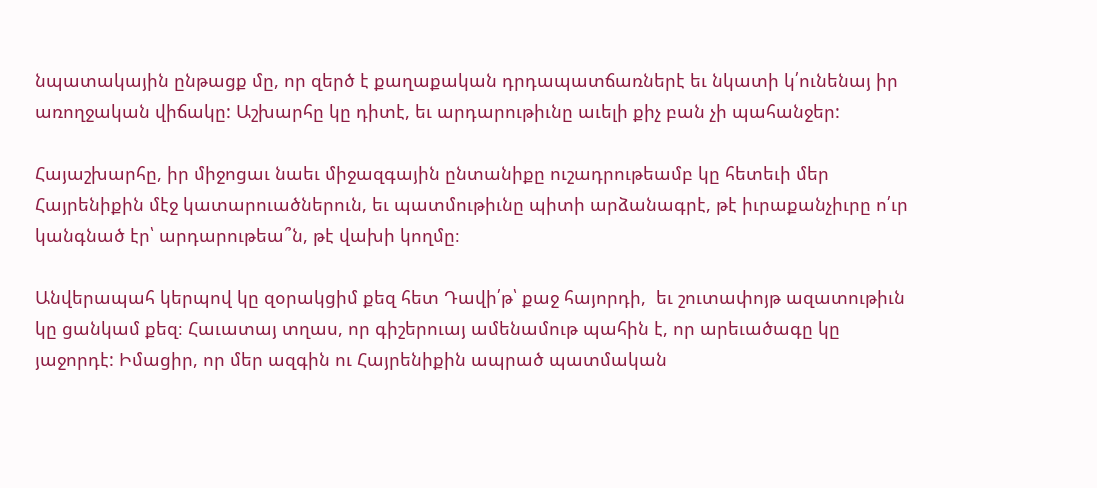նպատակային ընթացք մը, որ զերծ է քաղաքական դրդապատճառներէ եւ նկատի կ՛ունենայ իր առողջական վիճակը: Աշխարհը կը դիտէ, եւ արդարութիւնը աւելի քիչ բան չի պահանջեր:

Հայաշխարհը, իր միջոցաւ նաեւ միջազգային ընտանիքը ուշադրութեամբ կը հետեւի մեր Հայրենիքին մէջ կատարուածներուն, եւ պատմութիւնը պիտի արձանագրէ, թէ իւրաքանչիւրը ո՛ւր կանգնած էր՝ արդարութեա՞ն, թէ վախի կողմը։

Անվերապահ կերպով կը զօրակցիմ քեզ հետ Դավի՛թ՝ քաջ հայորդի,  եւ շուտափոյթ ազատութիւն կը ցանկամ քեզ։ Հաւատայ տղաս, որ գիշերուայ ամենամութ պահին է, որ արեւածագը կը յաջորդէ: Իմացիր, որ մեր ազգին ու Հայրենիքին ապրած պատմական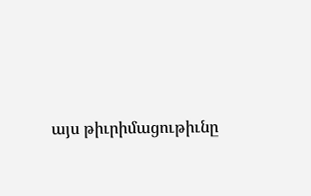այս թիւրիմացութիւնը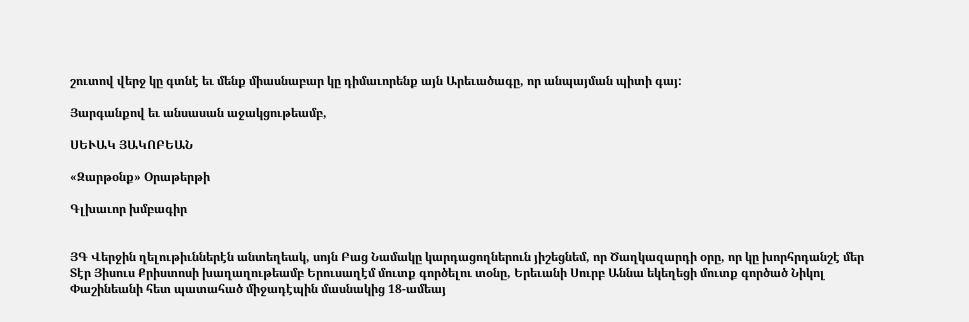շուտով վերջ կը գտնէ եւ մենք միասնաբար կը դիմաւորենք այն Արեւածագը, որ անպայման պիտի գայ:

Յարգանքով եւ անսասան աջակցութեամբ,

ՍԵՒԱԿ ՅԱԿՈԲԵԱՆ

«Զարթօնք» Օրաթերթի

Գլխաւոր խմբագիր


ՅԳ Վերջին ղելութիւններէն անտեղեակ, սոյն Բաց Նամակը կարդացողներուն յիշեցնեմ, որ Ծաղկազարդի օրը, որ կը խորհրդանշէ մեր Տէր Յիսուս Քրիստոսի խաղաղութեամբ Երուսաղէմ մուտք գործելու տօնը, Երեւանի Սուրբ Աննա եկեղեցի մուտք գործած Նիկոլ Փաշինեանի հետ պատահած միջադէպին մասնակից 18-ամեայ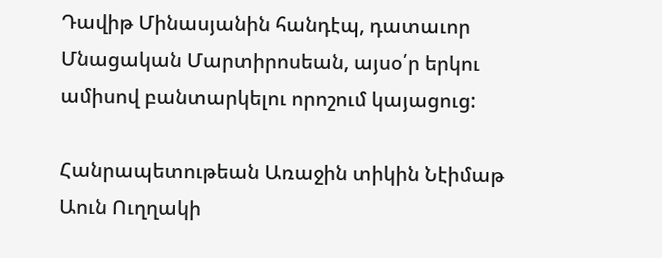Դավիթ Մինասյանին հանդէպ, դատաւոր Մնացական Մարտիրոսեան, այսօ՛ր երկու ամիսով բանտարկելու որոշում կայացուց:

Հանրապետութեան Առաջին տիկին Նէիմաթ Աուն Ուղղակի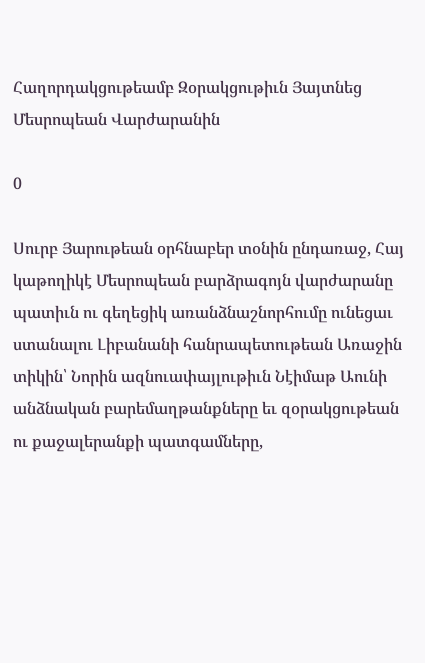Հաղորդակցութեամբ Զօրակցութիւն Յայտնեց Մեսրոպեան Վարժարանին

0

Սուրբ Յարութեան օրհնաբեր տօնին ընդառաջ, Հայ կաթողիկէ Մեսրոպեան բարձրագոյն վարժարանը պատիւն ու գեղեցիկ առանձնաշնորհումը ունեցաւ ստանալու Լիբանանի հանրապետութեան Առաջին տիկին՝ Նորին ազնուափայլութիւն Նէիմաթ Աունի անձնական բարեմաղթանքները եւ զօրակցութեան ու քաջալերանքի պատգամները,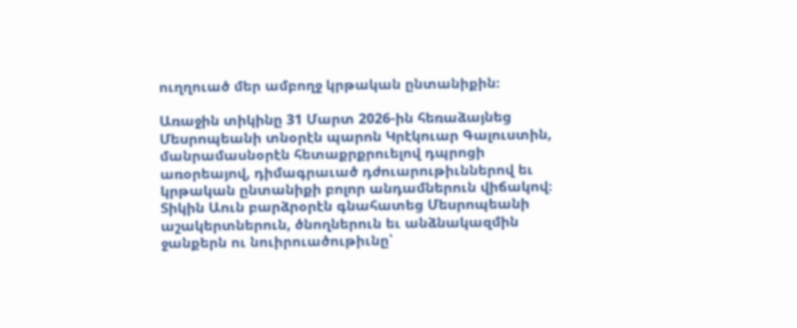ուղղուած մեր ամբողջ կրթական ընտանիքին։

Առաջին տիկինը 31 Մարտ 2026-ին հեռաձայնեց Մեսրոպեանի տնօրէն պարոն Կրէկուար Գալուստին, մանրամասնօրէն հետաքրքրուելով դպրոցի առօրեայով, դիմագրաւած դժուարութիւններով եւ կրթական ընտանիքի բոլոր անդամներուն վիճակով։
Տիկին Աուն բարձրօրէն գնահատեց Մեսրոպեանի աշակերտներուն, ծնողներուն եւ անձնակազմին ջանքերն ու նուիրուածութիւնը՝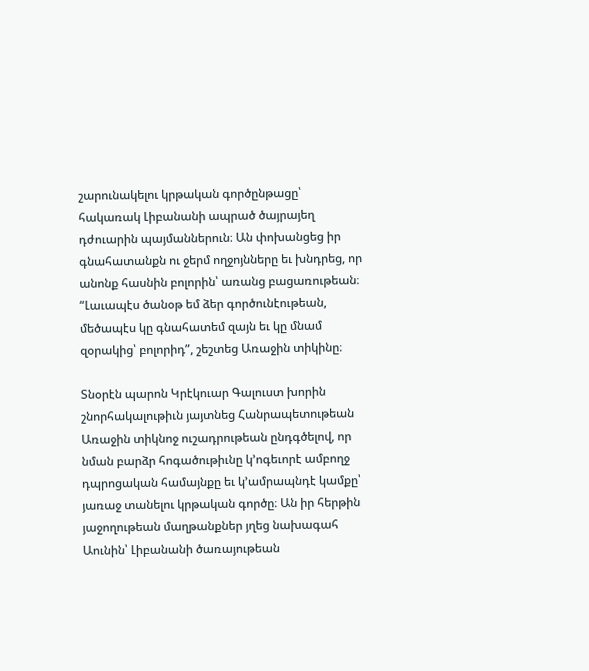շարունակելու կրթական գործընթացը՝ հակառակ Լիբանանի ապրած ծայրայեղ դժուարին պայմաններուն։ Ան փոխանցեց իր գնահատանքն ու ջերմ ողջոյնները եւ խնդրեց, որ անոնք հասնին բոլորին՝ առանց բացառութեան։ “Լաւապէս ծանօթ եմ ձեր գործունէութեան, մեծապէս կը գնահատեմ զայն եւ կը մնամ զօրակից՝ բոլորիդ”, շեշտեց Առաջին տիկինը։

Տնօրէն պարոն Կրէկուար Գալուստ խորին շնորհակալութիւն յայտնեց Հանրապետութեան Առաջին տիկնոջ ուշադրութեան ընդգծելով, որ նման բարձր հոգածութիւնը կ’ոգեւորէ ամբողջ դպրոցական համայնքը եւ կ’ամրապնդէ կամքը՝ յառաջ տանելու կրթական գործը։ Ան իր հերթին յաջողութեան մաղթանքներ յղեց նախագահ Աունին՝ Լիբանանի ծառայութեան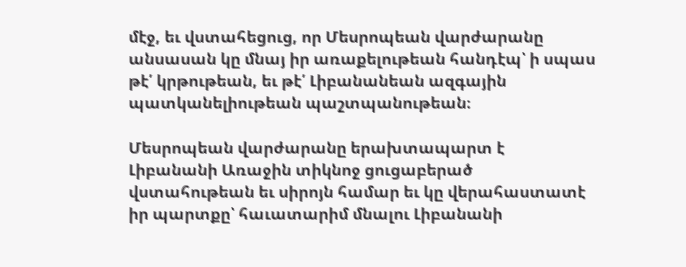մէջ, եւ վստահեցուց, որ Մեսրոպեան վարժարանը անսասան կը մնայ իր առաքելութեան հանդէպ՝ ի սպաս թէ՛ կրթութեան, եւ թէ՛ Լիբանանեան ազգային պատկանելիութեան պաշտպանութեան։

Մեսրոպեան վարժարանը երախտապարտ է Լիբանանի Առաջին տիկնոջ ցուցաբերած վստահութեան եւ սիրոյն համար եւ կը վերահաստատէ իր պարտքը՝ հաւատարիմ մնալու Լիբանանի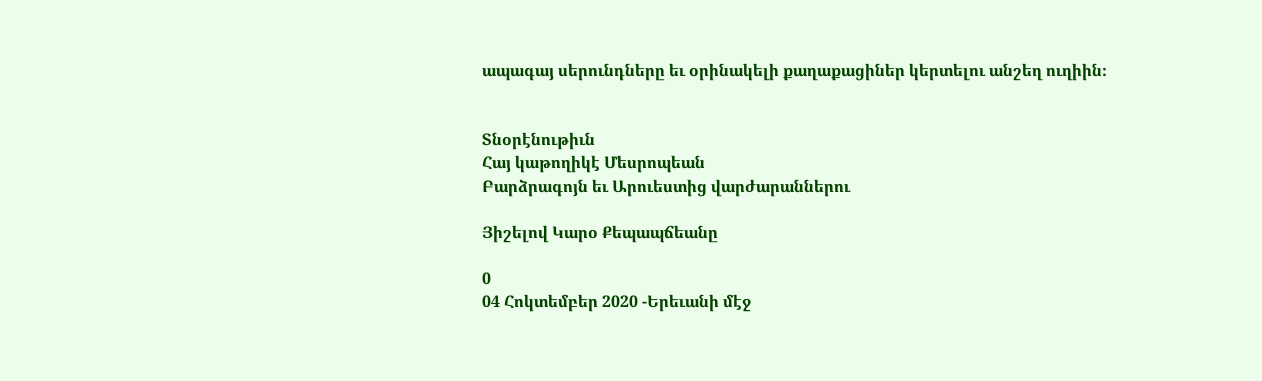ապագայ սերունդները եւ օրինակելի քաղաքացիներ կերտելու անշեղ ուղիին։


Տնօրէնութիւն
Հայ կաթողիկէ Մեսրոպեան
Բարձրագոյն եւ Արուեստից վարժարաններու

Յիշելով Կարօ Քեպապճեանը

0
04 Հոկտեմբեր 2020 -Երեւանի մէջ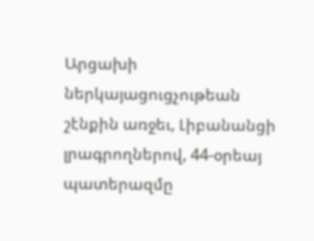Արցախի ներկայացուցչութեան շէնքին առջեւ, Լիբանանցի լրագրողներով, 44-օրեայ պատերազմը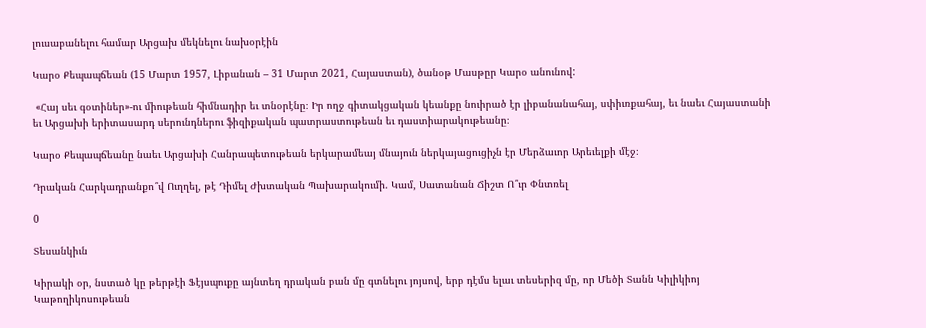լուսաբանելու համար Արցախ մեկնելու նախօրէին

Կարօ Քեպապճեան (15 Մարտ 1957, Լիբանան – 31 Մարտ 2021, Հայաստան), ծանօթ Մասթըր Կարօ անունով:

 «Հայ սեւ գօտիներ»-ու միութեան հիմնադիր եւ տնօրէնը։ Իր ողջ գիտակցական կեանքը նուիրած էր լիբանանահայ, սփիւռքահայ, եւ նաեւ Հայաստանի եւ Արցախի երիտասարդ սերունդներու ֆիզիքական պատրաստութեան եւ դաստիարակութեանը։

Կարօ Քեպապճեանը նաեւ Արցախի Հանրապետութեան երկարամեայ մնայուն ներկայացուցիչն էր Մերձաւոր Արեւելքի մէջ։

Դրական Հարկադրանքո՞վ Ուղղել, թէ Դիմել Ժխտական Պախարակումի. Կամ, Սատանան Ճիշտ Ո՞ւր Փնտռել

0

Տեսանկիւն

Կիրակի օր, նստած կը թերթէի Ֆէյսպուքը այնտեղ դրական բան մը գտնելու յոյսով, երբ դէմս ելաւ տեսերիզ մը, որ Մեծի Տանն Կիլիկիոյ Կաթողիկոսութեան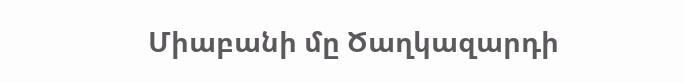Միաբանի մը Ծաղկազարդի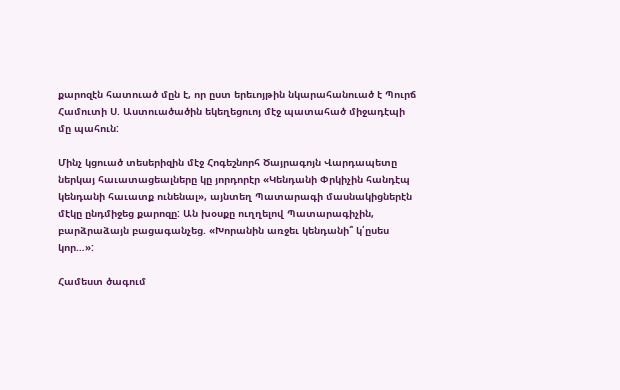քարոզէն հատուած մըն է, որ ըստ երեւոյթին նկարահանուած է Պուրճ Համուտի Ս. Աստուածածին եկեղեցուոյ մէջ պատահած միջադէպի մը պահուն:

Մինչ կցուած տեսերիզին մէջ Հոգեշնորհ Ծայրագոյն Վարդապետը ներկայ հաւատացեալները կը յորդորէր «Կենդանի Փրկիչին հանդէպ կենդանի հաւատք ունենալ», այնտեղ Պատարագի մասնակիցներէն մէկը ընդմիջեց քարոզը: Ան խօսքը ուղղելով Պատարագիչին, բարձրաձայն բացագանչեց. «Խորանին առջեւ կենդանի՞ կ՛ըսես կոր…»:

Համեստ ծագում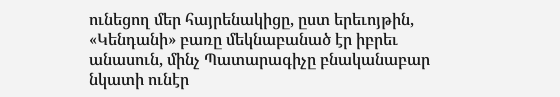ունեցող մեր հայրենակիցը, ըստ երեւոյթին, «Կենդանի» բառը մեկնաբանած էր իբրեւ անասուն, մինչ Պատարագիչը բնականաբար նկատի ունէր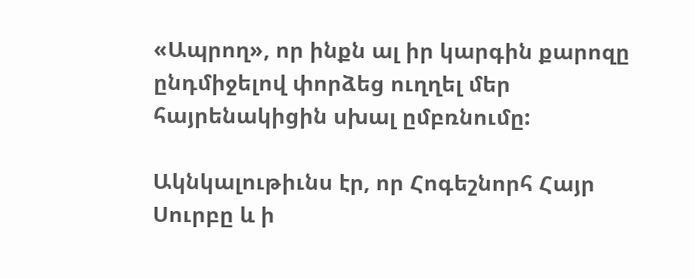«Ապրող», որ ինքն ալ իր կարգին քարոզը ընդմիջելով փորձեց ուղղել մեր հայրենակիցին սխալ ըմբռնումը:

Ակնկալութիւնս էր, որ Հոգեշնորհ Հայր Սուրբը և ի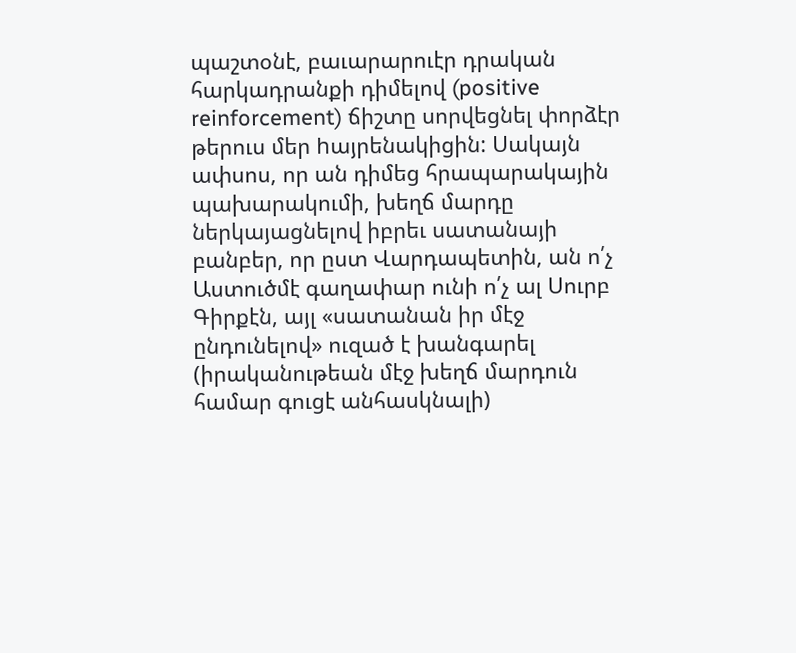պաշտօնէ, բաւարարուէր դրական հարկադրանքի դիմելով (positive reinforcement) ճիշտը սորվեցնել փորձէր թերուս մեր hայրենակիցին: Սակայն ափսոս, որ ան դիմեց հրապարակային պախարակումի, խեղճ մարդը ներկայացնելով իբրեւ սատանայի բանբեր, որ ըստ Վարդապետին, ան ո՛չ Աստուծմէ գաղափար ունի ո՛չ ալ Սուրբ Գիրքէն, այլ «սատանան իր մէջ ընդունելով» ուզած է խանգարել (իրականութեան մէջ խեղճ մարդուն համար գուցէ անհասկնալի)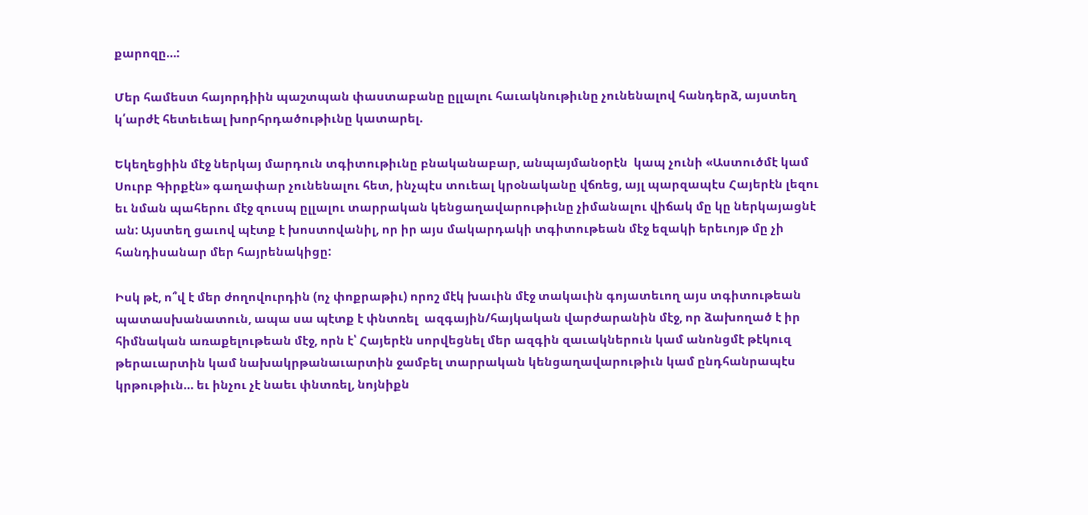քարոզը…:

Մեր համեստ հայորդիին պաշտպան փաստաբանը ըլլալու հաւակնութիւնը չունենալով հանդերձ, այստեղ կ՛արժէ հետեւեալ խորհրդածութիւնը կատարել.

Եկեղեցիին մէջ ներկայ մարդուն տգիտութիւնը բնականաբար, անպայմանօրէն  կապ չունի «Աստուծմէ կամ Սուրբ Գիրքէն» գաղափար չունենալու հետ, ինչպէս տուեալ կրօնականը վճռեց, այլ պարզապէս Հայերէն լեզու եւ նման պահերու մէջ զուսպ ըլլալու տարրական կենցաղավարութիւնը չիմանալու վիճակ մը կը ներկայացնէ ան: Այստեղ ցաւով պէտք է խոստովանիլ, որ իր այս մակարդակի տգիտութեան մէջ եզակի երեւոյթ մը չի հանդիսանար մեր հայրենակիցը:

Իսկ թէ, ո՞վ է մեր ժողովուրդին (ոչ փոքրաթիւ) որոշ մէկ խաւին մէջ տակաւին գոյատեւող այս տգիտութեան պատասխանատուն, ապա սա պէտք է փնտռել  ազգային/հայկական վարժարանին մէջ, որ ձախողած է իր հիմնական առաքելութեան մէջ, որն է՝ Հայերէն սորվեցնել մեր ազգին զաւակներուն կամ անոնցմէ թէկուզ թերաւարտին կամ նախակրթանաւարտին ջամբել տարրական կենցաղավարութիւն կամ ընդհանրապէս կրթութիւն… եւ ինչու չէ նաեւ փնտռել, նոյնիքն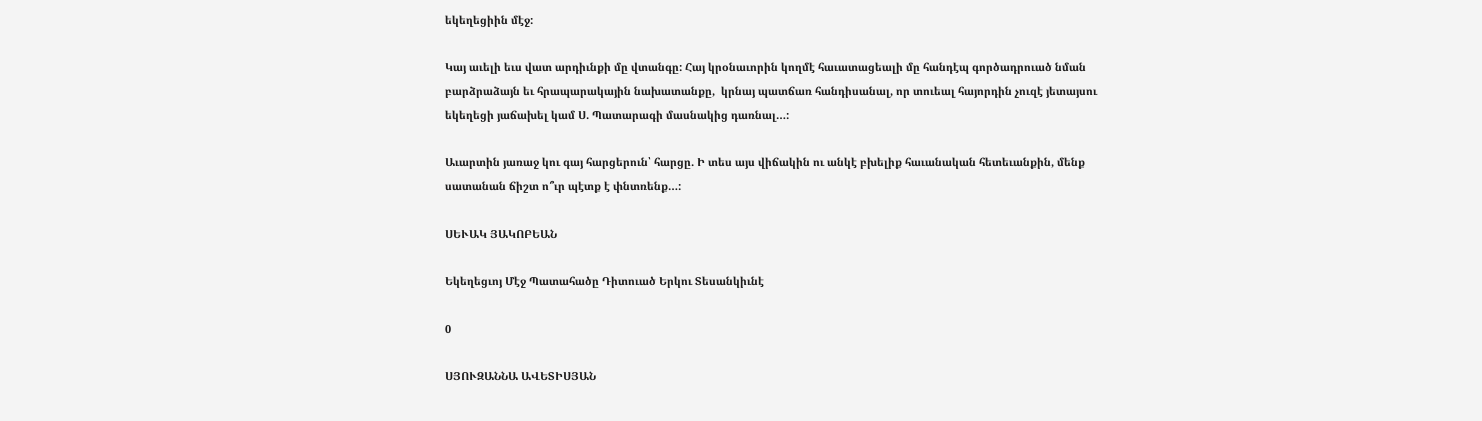եկեղեցիին մէջ:

Կայ աւելի եւս վատ արդիւնքի մը վտանգը: Հայ կրօնաւորին կողմէ հաւատացեալի մը հանդէպ գործադրուած նման բարձրաձայն եւ հրապարակային նախատանքը,  կրնայ պատճառ հանդիսանալ, որ տուեալ հայորդին չուզէ յետայսու եկեղեցի յաճախել կամ Ս. Պատարագի մասնակից դառնալ…:

Աւարտին յառաջ կու գայ հարցերուն՝ հարցը. Ի տես այս վիճակին ու անկէ բխելիք հաւանական հետեւանքին, մենք սատանան ճիշտ ո՞ւր պէտք է փնտռենք…:

ՍԵՒԱԿ ՅԱԿՈԲԵԱՆ

Եկեղեցւոյ Մէջ Պատահածը Դիտուած Երկու Տեսանկիւնէ

0

ՍՅՈՒԶԱՆՆԱ ԱՎԵՏԻՍՅԱՆ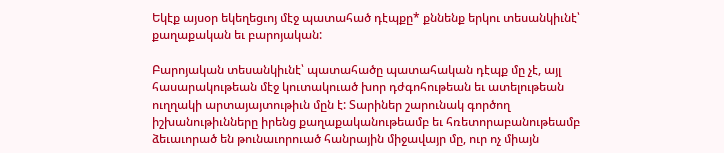Եկէք այսօր եկեղեցւոյ մէջ պատահած դէպքը* քննենք երկու տեսանկիւնէ՝ քաղաքական եւ բարոյական:

Բարոյական տեսանկիւնէ՝ պատահածը պատահական դէպք մը չէ, այլ հասարակութեան մէջ կուտակուած խոր դժգոհութեան եւ ատելութեան ուղղակի արտայայտութիւն մըն է: Տարիներ շարունակ գործող իշխանութիւնները իրենց քաղաքականութեամբ եւ հռետորաբանութեամբ ձեւաւորած են թունաւորուած հանրային միջավայր մը, ուր ոչ միայն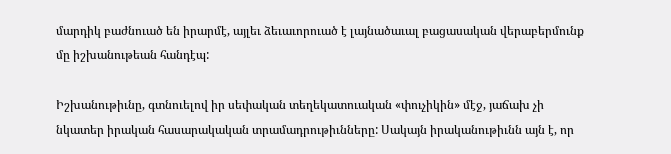մարդիկ բաժնուած են իրարմէ, այլեւ ձեւաւորուած է լայնածաւալ բացասական վերաբերմունք մը իշխանութեան հանդէպ:

Իշխանութիւնը, գտնուելով իր սեփական տեղեկատուական «փուչիկին» մէջ, յաճախ չի նկատեր իրական հասարակական տրամադրութիւնները: Սակայն իրականութիւնն այն է, որ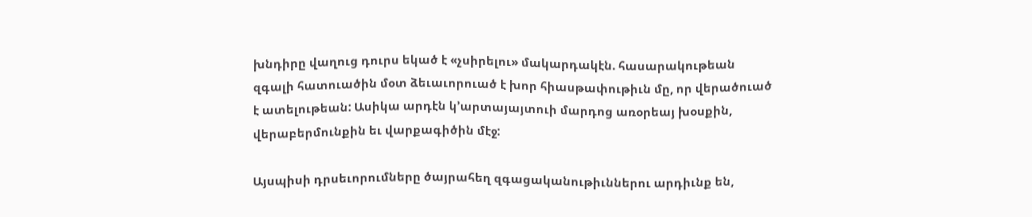խնդիրը վաղուց դուրս եկած է «չսիրելու» մակարդակէն. հասարակութեան զգալի հատուածին մօտ ձեւաւորուած է խոր հիասթափութիւն մը, որ վերածուած է ատելութեան: Ասիկա արդէն կ’արտայայտուի մարդոց առօրեայ խօսքին, վերաբերմունքին եւ վարքագիծին մէջ:

Այսպիսի դրսեւորումները ծայրահեղ զգացականութիւններու արդիւնք են,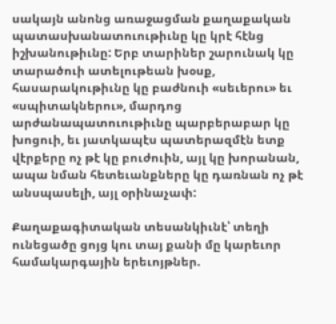սակայն անոնց առաջացման քաղաքական պատասխանատուութիւնը կը կրէ հէնց իշխանութիւնը: Երբ տարիներ շարունակ կը տարածուի ատելութեան խօսք, հասարակութիւնը կը բաժնուի «սեւերու» եւ «սպիտակներու», մարդոց արժանապատուութիւնը պարբերաբար կը խոցուի, եւ յատկապէս պատերազմէն ետք վէրքերը ոչ թէ կը բուժուին, այլ կը խորանան, ապա նման հետեւանքները կը դառնան ոչ թէ անսպասելի, այլ օրինաչափ:

Քաղաքագիտական տեսանկիւնէ՝ տեղի ունեցածը ցոյց կու տայ քանի մը կարեւոր համակարգային երեւոյթներ.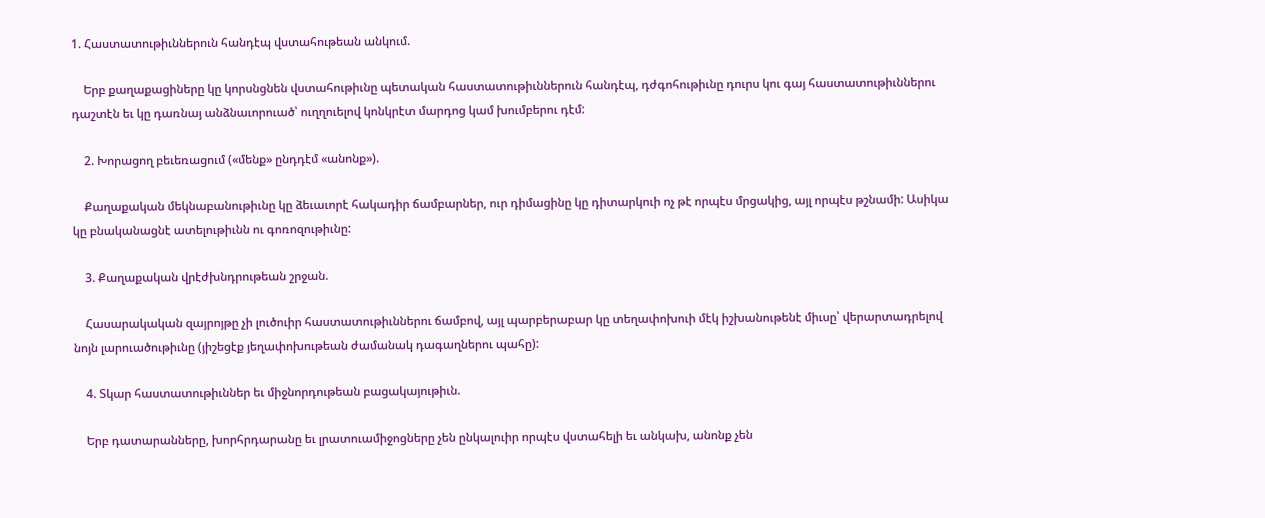1. Հաստատութիւններուն հանդէպ վստահութեան անկում.

    Երբ քաղաքացիները կը կորսնցնեն վստահութիւնը պետական հաստատութիւններուն հանդէպ, դժգոհութիւնը դուրս կու գայ հաստատութիւններու դաշտէն եւ կը դառնայ անձնաւորուած՝ ուղղուելով կոնկրէտ մարդոց կամ խումբերու դէմ:

    2. Խորացող բեւեռացում («մենք» ընդդէմ «անոնք»).

    Քաղաքական մեկնաբանութիւնը կը ձեւաւորէ հակադիր ճամբարներ, ուր դիմացինը կը դիտարկուի ոչ թէ որպէս մրցակից, այլ որպէս թշնամի: Ասիկա կը բնականացնէ ատելութիւնն ու գոռոզութիւնը:

    3. Քաղաքական վրէժխնդրութեան շրջան.

    Հասարակական զայրոյթը չի լուծուիր հաստատութիւններու ճամբով, այլ պարբերաբար կը տեղափոխուի մէկ իշխանութենէ միւսը՝ վերարտադրելով նոյն լարուածութիւնը (յիշեցէք յեղափոխութեան ժամանակ դագաղներու պահը):

    4. Տկար հաստատութիւններ եւ միջնորդութեան բացակայութիւն.

    Երբ դատարանները, խորհրդարանը եւ լրատուամիջոցները չեն ընկալուիր որպէս վստահելի եւ անկախ, անոնք չեն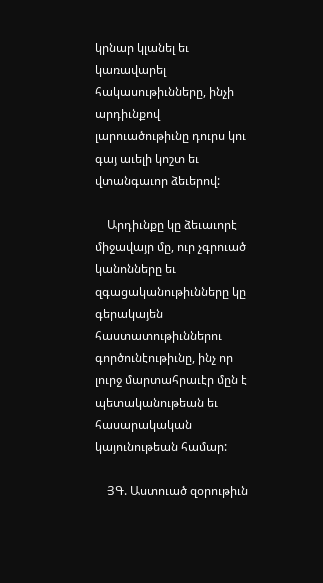կրնար կլանել եւ կառավարել հակասութիւնները, ինչի արդիւնքով լարուածութիւնը դուրս կու գայ աւելի կոշտ եւ վտանգաւոր ձեւերով:

    Արդիւնքը կը ձեւաւորէ միջավայր մը, ուր չգրուած կանոնները եւ զգացականութիւնները կը գերակայեն հաստատութիւններու գործունէութիւնը, ինչ որ լուրջ մարտահրաւէր մըն է պետականութեան եւ հասարակական կայունութեան համար:

    ՅԳ. Աստուած զօրութիւն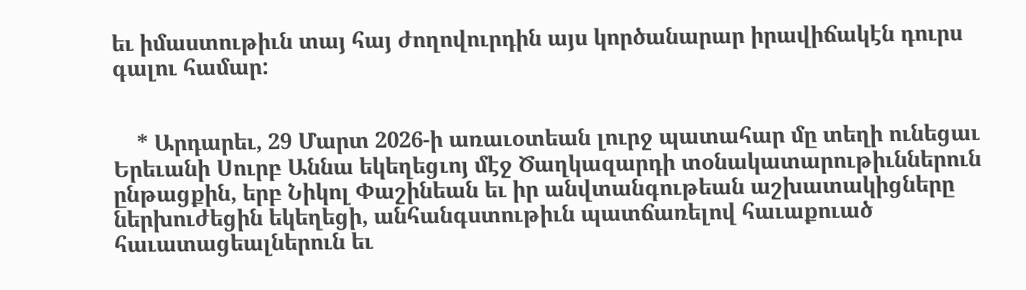եւ իմաստութիւն տայ հայ ժողովուրդին այս կործանարար իրավիճակէն դուրս գալու համար:


    * Արդարեւ, 29 Մարտ 2026-ի առաւօտեան լուրջ պատահար մը տեղի ունեցաւ Երեւանի Սուրբ Աննա եկեղեցւոյ մէջ Ծաղկազարդի տօնակատարութիւններուն ընթացքին, երբ Նիկոլ Փաշինեան եւ իր անվտանգութեան աշխատակիցները ներխուժեցին եկեղեցի, անհանգստութիւն պատճառելով հաւաքուած հաւատացեալներուն եւ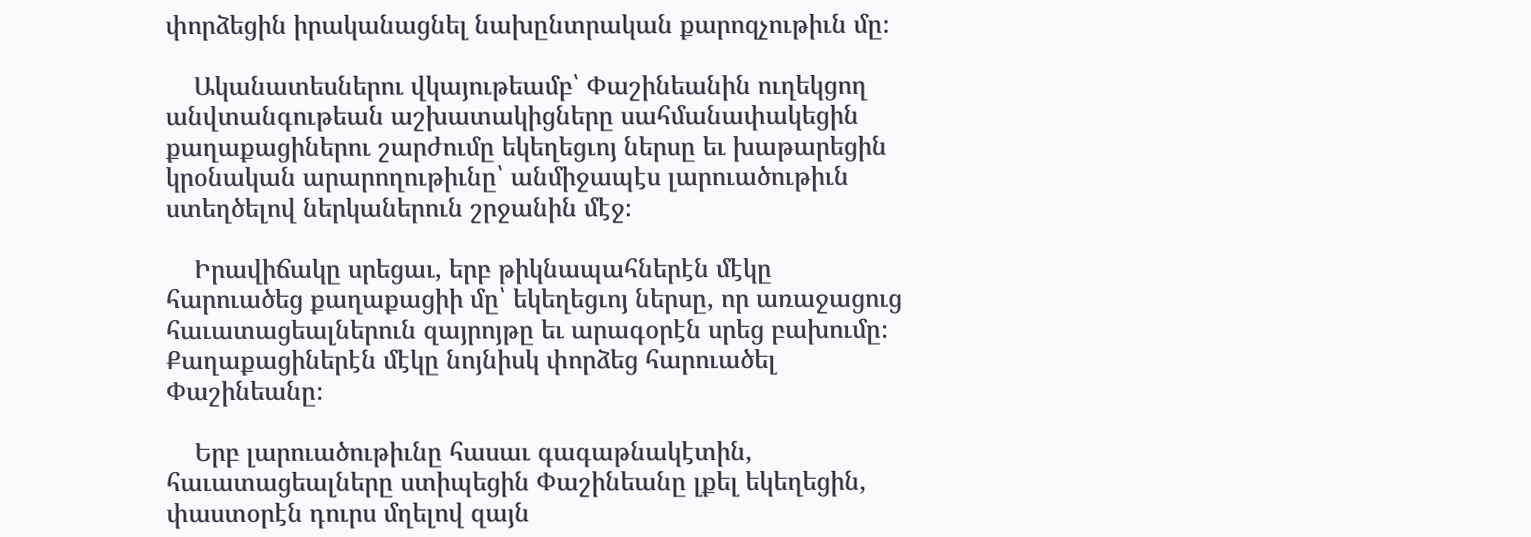փորձեցին իրականացնել նախընտրական քարոզչութիւն մը։

    Ականատեսներու վկայութեամբ՝ Փաշինեանին ուղեկցող անվտանգութեան աշխատակիցները սահմանափակեցին քաղաքացիներու շարժումը եկեղեցւոյ ներսը եւ խաթարեցին կրօնական արարողութիւնը՝ անմիջապէս լարուածութիւն ստեղծելով ներկաներուն շրջանին մէջ։

    Իրավիճակը սրեցաւ, երբ թիկնապահներէն մէկը հարուածեց քաղաքացիի մը՝ եկեղեցւոյ ներսը, որ առաջացուց հաւատացեալներուն զայրոյթը եւ արագօրէն սրեց բախումը։ Քաղաքացիներէն մէկը նոյնիսկ փորձեց հարուածել Փաշինեանը։

    Երբ լարուածութիւնը հասաւ գագաթնակէտին, հաւատացեալները ստիպեցին Փաշինեանը լքել եկեղեցին, փաստօրէն դուրս մղելով զայն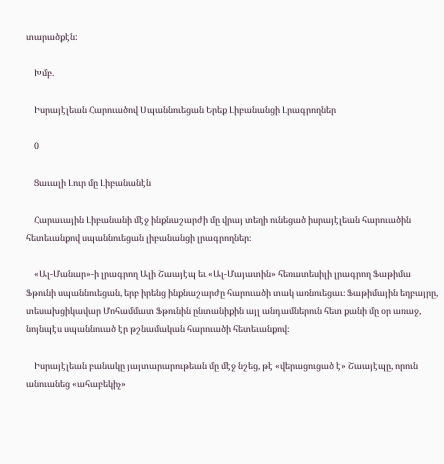տարածքէն:

    Խմբ.

    Իսրայէլեան Հարուածով Սպաննուեցան Երեք Լիբանանցի Լրագրողներ

    0

    Ցաւալի Լուր մը Լիբանանէն

    Հարաւային Լիբանանի մէջ ինքնաշարժի մը վրայ տեղի ունեցած իսրայէլեան հարուածին հետեւանքով սպաննուեցան լիբանանցի լրագրողներ։

    «Ալ-Մանար»-ի լրագրող Ալի Շաայէպ եւ «Ալ-Մայատին» հեռատեսիլի լրագրող Ֆաթիմա Ֆթունի սպաննուեցան, երբ իրենց ինքնաշարժը հարուածի տակ առնուեցաւ։ Ֆաթիմային եղբայրը, տեսախցիկավար Մոհամմատ Ֆթունին ընտանիքին այլ անդամներուն հետ քանի մը օր առաջ, նոյնպէս սպաննուած էր թշնամական հարուածի հետեւանքով։

    Իսրայէլեան բանակը յայտարարութեան մը մէջ նշեց, թէ «վերացուցած է» Շաայէպը, որուն անուանեց «ահաբեկիչ»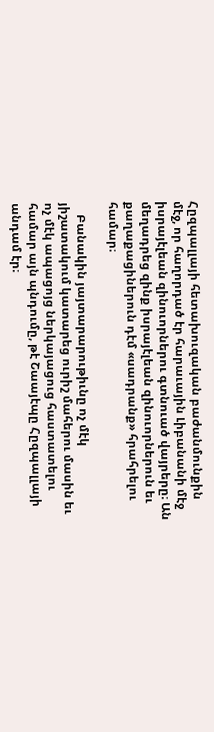Հըզպալլայի հետախուզական բաժանմունքին մէջ, որ հաղորդած էր հարաւային Լիբանանի մէջ իսրայէլեան զինուորներու գտնուած վայրերը։ Ան մեղադրեց զինք իսրայէլեան զինուորներուն եւ քաղաքացիներուն դէմ «սադրանք» հրահրելու համար։

    Բանակին յայտարարութիւնը ոչ մէկ յիշատակում կատարեց ուրիշ մահերու մասին եւ ոչ մէկ ապացոյց ներկայացուց հաստատելու համար այն պնդումը, թէ Շաայէպը Հըզպալլայի անդամ էր։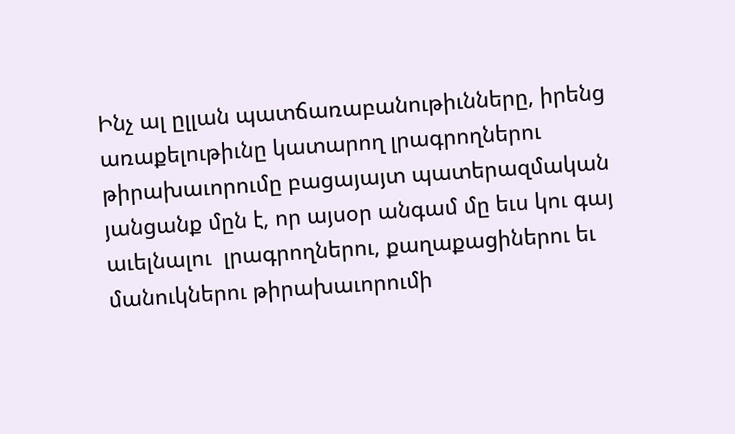Ինչ ալ ըլլան պատճառաբանութիւնները, իրենց առաքելութիւնը կատարող լրագրողներու թիրախաւորումը բացայայտ պատերազմական յանցանք մըն է, որ այսօր անգամ մը եւս կու գայ աւելնալու  լրագրողներու, քաղաքացիներու եւ մանուկներու թիրախաւորումի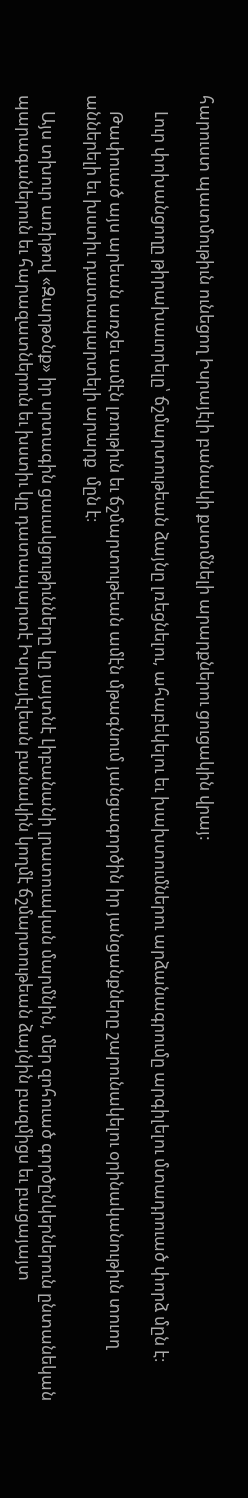հարուստ պատմութիւն ունեցող Իսրայէլի բանակի քստմնելի արարքներու ցուցակին վրայ:

    Լուր փոխանցողը թիրախաւորելը՝ ճշմարտութեան ձայնը լռեցնելու, ահաբեկելու եւ խախտումներու արձանագրումը արգիլելու մտադրուած փորձ մըն է։

    Թափուած այս արեան առջեւ ամէն լռութիւն եւ ճշմարտութեան ամէն մթագնում յանցագործին իր յանցանքները շարունակելու օրինականութիւն տուող աններելի եւ խստիւ դատապարտելի արարք  մըն է։

    Այս տխուր առիթով «Զարթօնք» իր սրտագին ցաւակցութիւնները կը յայտնէ Լիբանանի լրատուական մարմնին, մեր զոհուած գործընկերներուն ընտանեկան պարագաներուն եւ հարազատներուն եւ խստիւ կը դատապարտէ Իսրայէլեան բանակին կողմէ ճշմարտութեան ձայնին բազմիցս եւ բացայայտ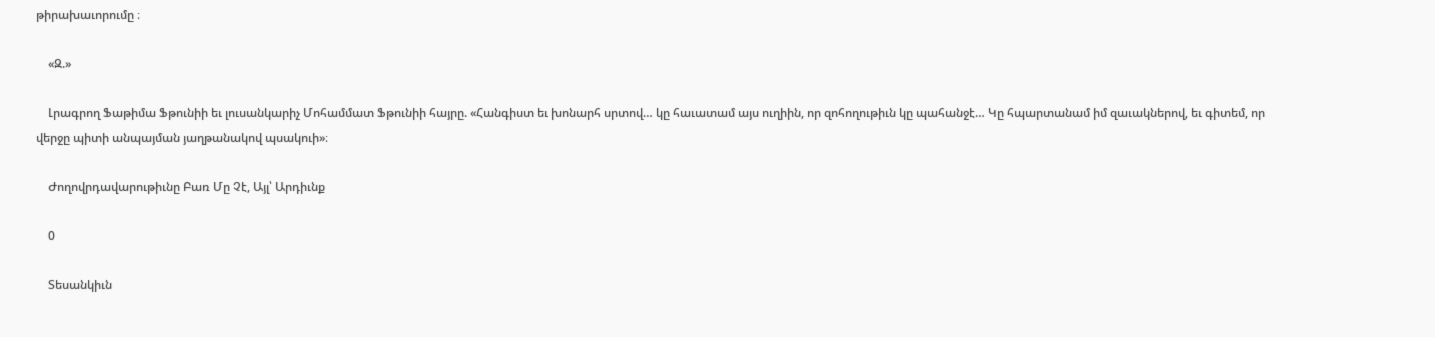թիրախաւորումը ։

    «Զ.»

    Լրագրող Ֆաթիմա Ֆթունիի եւ լուսանկարիչ Մոհամմատ Ֆթունիի հայրը. «Հանգիստ եւ խոնարհ սրտով… կը հաւատամ այս ուղիին, որ զոհողութիւն կը պահանջէ… Կը հպարտանամ իմ զաւակներով, եւ գիտեմ, որ վերջը պիտի անպայման յաղթանակով պսակուի»։

    Ժողովրդավարութիւնը Բառ Մը Չէ, Այլ՝ Արդիւնք

    0

    Տեսանկիւն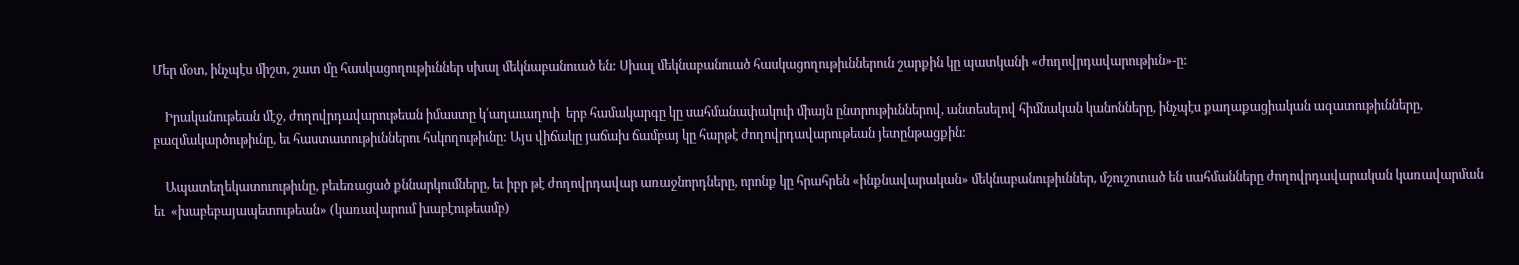Մեր մօտ, ինչպէս միշտ, շատ մը հասկացողութիւններ սխալ մեկնաբանուած են: Սխալ մեկնաբանուած հասկացողութիւններուն շարքին կը պատկանի «ժողովրդավարութիւն»-ը:

    Իրականութեան մէջ, ժողովրդավարութեան իմաստը կ՛աղաւաղուի  երբ համակարգը կը սահմանափակուի միայն ընտրութիւններով, անտեսելով հիմնական կանոնները, ինչպէս քաղաքացիական ազատութիւնները, բազմակարծութիւնը, եւ հաստատութիւններու հսկողութիւնը: Այս վիճակը յաճախ ճամբայ կը հարթէ ժողովրդավարութեան յետընթացքին:

    Ապատեղեկատուութիւնը, բեւեռացած քննարկումները, եւ իբր թէ ժողովրդավար առաջնորդները, որոնք կը հրահրեն «ինքնավարական» մեկնաբանութիւններ, մշուշոտած են սահմանները ժողովրդավարական կառավարման եւ  «խաբեբայապետութեան» (կառավարում խաբէութեամբ)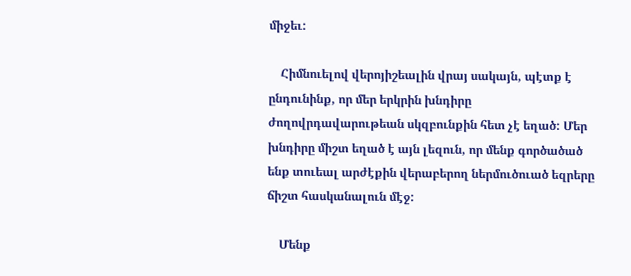միջեւ:

    Հիմնուելով վերոյիշեալին վրայ սակայն, պէտք է ընդունինք, որ մեր երկրին խնդիրը ժողովրդավարութեան սկզբունքին հետ չէ եղած: Մեր խնդիրը միշտ եղած է այն լեզուն, որ մենք գործածած ենք տուեալ արժէքին վերաբերող ներմուծուած եզրերը ճիշտ հասկանալուն մէջ:

    Մենք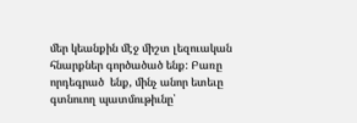մեր կեանքին մէջ միշտ լեզուական հնարքներ գործածած ենք: Բառը որդեգրած  ենք, մինչ անոր ետեւը գտնուող պատմութիւնը՝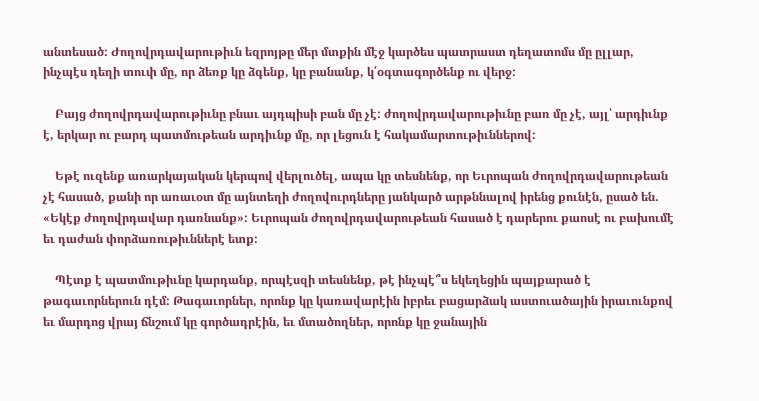անտեսած: Ժողովրդավարութիւն եզրոյթը մեր մտքին մէջ կարծես պատրաստ դեղատոմս մը ըլլար, ինչպէս դեղի տուփ մը, որ ձեռք կը ձգենք, կը բանանք, կ՛օգտագործենք ու վերջ:

    Բայց ժողովրդավարութիւնը բնաւ այդպիսի բան մը չէ: ժողովրդավարութիւնը բառ մը չէ, այլ՝ արդիւնք է, երկար ու բարդ պատմութեան արդիւնք մը, որ լեցուն է հակամարտութիւններով:

    Եթէ ուզենք առարկայական կերպով վերլուծել, ապա կը տեսնենք, որ Եւրոպան ժողովրդավարութեան չէ հասած, քանի որ առաւօտ մը այնտեղի ժողովուրդները յանկարծ արթննալով իրենց քունէն, ըսած են. «Եկէք ժողովրդավար դառնանք»: Եւրոպան ժողովրդավարութեան հասած է դարերու քաոսէ ու բախումէ եւ դաժան փորձառութիւններէ ետք:

    Պէտք է պատմութիւնը կարդանք, որպէսզի տեսնենք, թէ ինչպէ՞ս եկեղեցին պայքարած է թագաւորներուն դէմ: Թագաւորներ, որոնք կը կառավարէին իբրեւ բացարձակ աստուածային իրաւունքով եւ մարդոց վրայ ճնշում կը գործադրէին, եւ մտածողներ, որոնք կը ջանային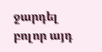ջարդել բոլոր այդ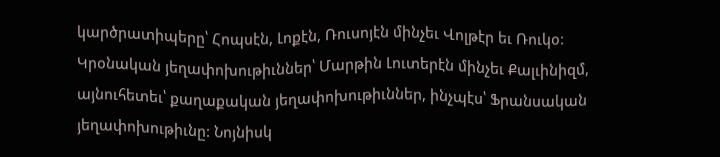կարծրատիպերը՝ Հոպսէն, Լոքէն, Ռուսոյէն մինչեւ Վոլթէր եւ Ռուկօ: Կրօնական յեղափոխութիւններ՝ Մարթին Լուտերէն մինչեւ Քալւինիզմ, այնուհետեւ՝ քաղաքական յեղափոխութիւններ, ինչպէս՝ Ֆրանսական յեղափոխութիւնը: Նոյնիսկ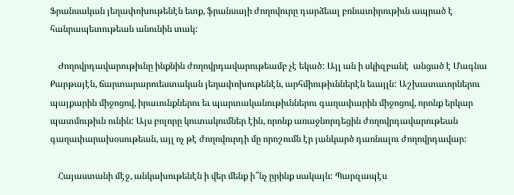Ֆրանսական յեղափոխութենէն ետք, ֆրանսայի ժողովուրը դարձեալ բռնատիրութիւն ապրած է հանրապետութեան անունին տակ:

    Ժողովրդավարութիւնը ինքնին ժողովրդավարութեամբ չէ եկած: Այլ ան ի սկիզբանէ  անցած է Մագնա Քարթայէն, ճարտարարուեստական յեղափոխութենէն, արհմիութիւններէն եւայլն: Աշխատաւորներու պայքարին միջոցով, իրաւունքներու եւ պարտականութիւններու գաղափարին միջոցով, որոնք երկար պատմութիւն ունին: Այս բոլորը կուտակումներ էին, որոնք առաջնորդեցին ժողովրդավարութեան գաղափարախօսութեան, այլ ոչ թէ ժողովուրդի մը որոշումն էր յանկարծ դառնալու ժողովրդավար:

    Հայաստանի մէջ, անկախութենէն ի վեր մենք ի՞նչ ըրինք սակայն: Պարզապէս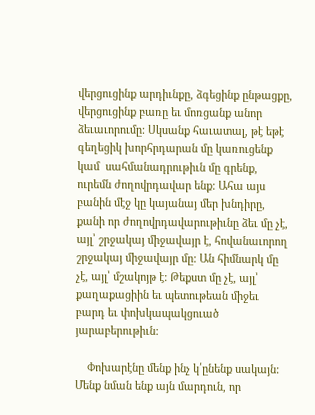վերցուցինք արդիւնքը, ձգեցինք ընթացքը, վերցուցինք բառը եւ մոռցանք անոր ձեւաւորումը: Սկսանք հաւատալ, թէ եթէ գեղեցիկ խորհրդարան մը կառուցենք կամ  սահմանադրութիւն մը գրենք, ուրեմն ժողովրդավար ենք: Ահա այս բանին մէջ կը կայանայ մեր խնդիրը, քանի որ ժողովրդավարութիւնը ձեւ մը չէ, այլ՝ շրջակայ միջավայր է, հովանաւորող շրջակայ միջավայր մը: Ան հիմնարկ մը չէ, այլ՝ մշակոյթ է: Թեքստ մը չէ, այլ՝ քաղաքացիին եւ պետութեան միջեւ բարդ եւ փոխկապակցուած յարաբերութիւն:

    Փոխարէնը մենք ինչ կ՛ընենք սակայն: Մենք նման ենք այն մարդուն, որ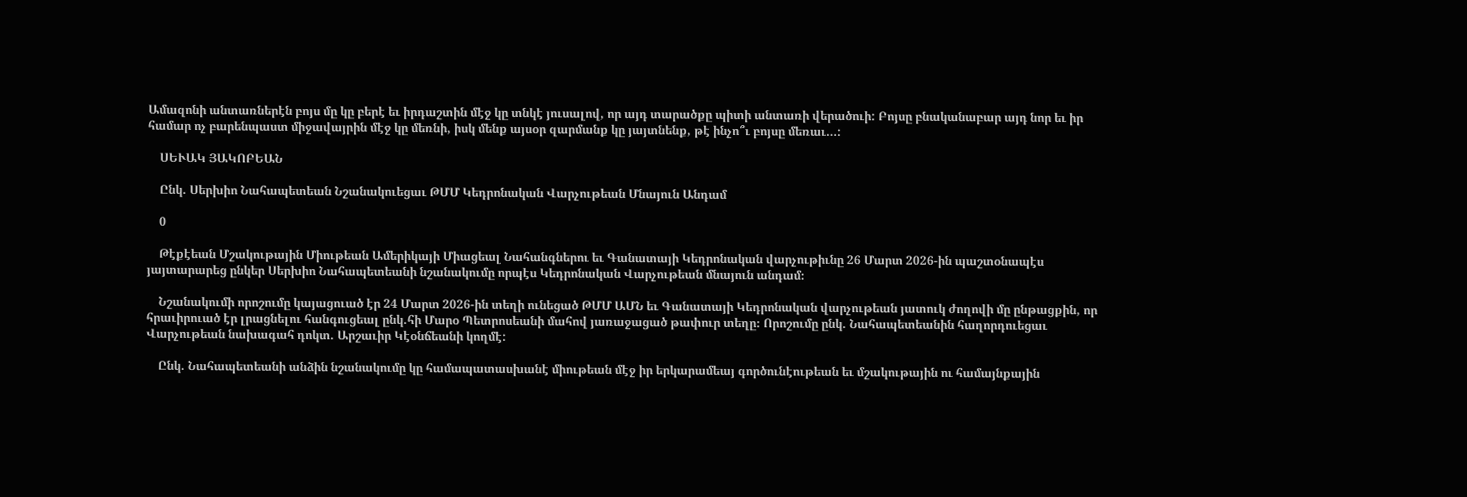Ամազոնի անտառներէն բոյս մը կը բերէ եւ իրդաշտին մէջ կը տնկէ յուսալով, որ այդ տարածքը պիտի անտառի վերածուի: Բոյսը բնականաբար այդ նոր եւ իր համար ոչ բարենպաստ միջավայրին մէջ կը մեռնի, իսկ մենք այսօր զարմանք կը յայտնենք, թէ ինչո՞ւ բոյսը մեռաւ…:

    ՍԵՒԱԿ ՅԱԿՈԲԵԱՆ

    Ընկ. Սերխիո Նահապետեան Նշանակուեցաւ ԹՄՄ Կեդրոնական Վարչութեան Մնայուն Անդամ

    0

    Թէքէեան Մշակութային Միութեան Ամերիկայի Միացեալ Նահանգներու եւ Գանատայի Կեդրոնական վարչութիւնը 26 Մարտ 2026-ին պաշտօնապէս յայտարարեց ընկեր Սերխիո Նահապետեանի նշանակումը որպէս Կեդրոնական Վարչութեան մնայուն անդամ։

    Նշանակումի որոշումը կայացուած էր 24 Մարտ 2026-ին տեղի ունեցած ԹՄՄ ԱՄՆ եւ Գանատայի Կեդրոնական վարչութեան յատուկ ժողովի մը ընթացքին, որ հրաւիրուած էր լրացնելու հանգուցեալ ընկ.հի Մարօ Պետրոսեանի մահով յառաջացած թափուր տեղը։ Որոշումը ընկ. Նահապետեանին հաղորդուեցաւ Վարչութեան նախագահ դոկտ. Արշաւիր Կէօնճեանի կողմէ:

    Ընկ. Նահապետեանի անձին նշանակումը կը համապատասխանէ միութեան մէջ իր երկարամեայ գործունէութեան եւ մշակութային ու համայնքային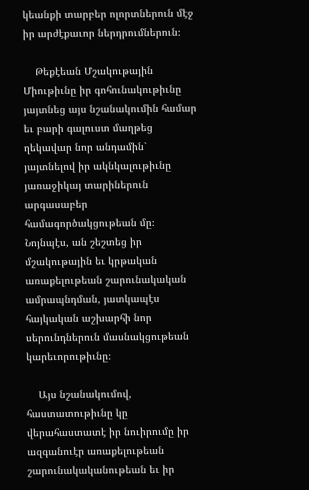կեանքի տարբեր ոլորտներուն մէջ իր արժէքաւոր ներդրումներուն։

    Թեքէեան Մշակութային Միութիւնը իր գոհունակութիւնը յայտնեց այս նշանակումին համար եւ բարի գալուստ մաղթեց ղեկավար նոր անդամին` յայտնելով իր ակնկալութիւնը յառաջիկայ տարիներուն արգասաբեր համագործակցութեան մը։ Նոյնպէս, ան շեշտեց իր մշակութային եւ կրթական առաքելութեան շարունակական ամրապնդման, յատկապէս հայկական աշխարհի նոր սերունդներուն մասնակցութեան կարեւորութիւնը։

    Այս նշանակումով, հաստատութիւնը կը վերահաստատէ իր նուիրումը իր ազգանուէր առաքելութեան շարունակականութեան եւ իր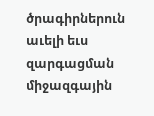ծրագիրներուն աւելի եւս զարգացման միջազգային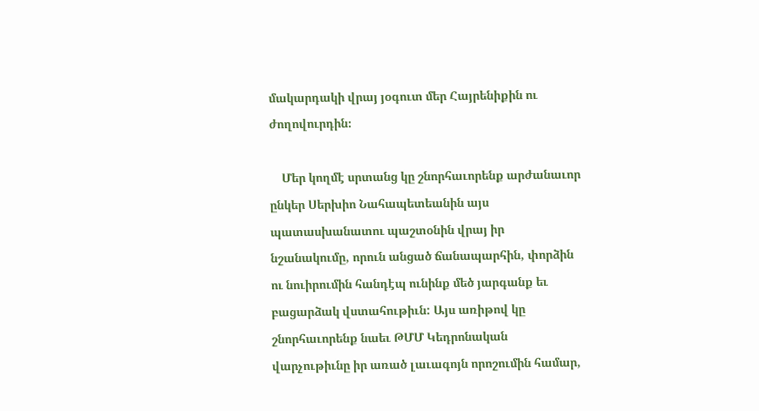մակարդակի վրայ յօգուտ մեր Հայրենիքին ու ժողովուրդին։

    Մեր կողմէ սրտանց կը շնորհաւորենք արժանաւոր ընկեր Սերխիո Նահապետեանին այս պատասխանատու պաշտօնին վրայ իր նշանակումը, որուն անցած ճանապարհին, փորձին ու նուիրումին հանդէպ ունինք մեծ յարգանք եւ բացարձակ վստահութիւն: Այս առիթով կը շնորհաւորենք նաեւ ԹՄՄ Կեդրոնական վարչութիւնը իր առած լաւագոյն որոշումին համար,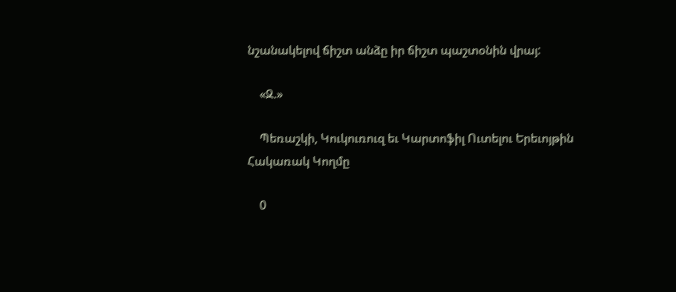նշանակելով ճիշտ անձը իր ճիշտ պաշտօնին վրայ:

    «Զ.»

    Պեռաշկի, Կուկուռուզ եւ Կարտոֆիլ Ուտելու Երեւոյթին Հակառակ Կողմը

    0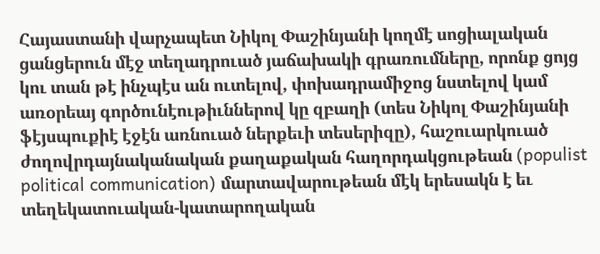Հայաստանի վարչապետ Նիկոլ Փաշինյանի կողմէ սոցիալական ցանցերուն մէջ տեղադրուած յաճախակի գրառումները, որոնք ցոյց կու տան թէ ինչպէս ան ուտելով, փոխադրամիջոց նստելով կամ առօրեայ գործունէութիւններով կը զբաղի (տես Նիկոլ Փաշինյանի ֆէյսպուքիէ էջէն առնուած ներքեւի տեսերիզը), հաշուարկուած ժողովրդայնականական քաղաքական հաղորդակցութեան (populist political communication) մարտավարութեան մէկ երեսակն է եւ տեղեկատուական-կատարողական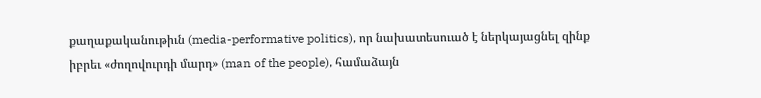քաղաքականութիւն (media-performative politics), որ նախատեսուած է ներկայացնել զինք իբրեւ «ժողովուրդի մարդ» (man of the people), համաձայն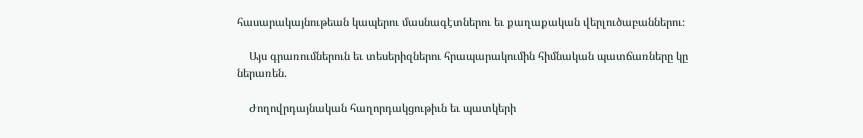հասարակայնութեան կապերու մասնագէտներու եւ քաղաքական վերլուծաբաններու։

    Այս գրառումներուն եւ տեսերիզներու հրապարակումին հիմնական պատճառները կը ներառեն.

    Ժողովրդայնական հաղորդակցութիւն եւ պատկերի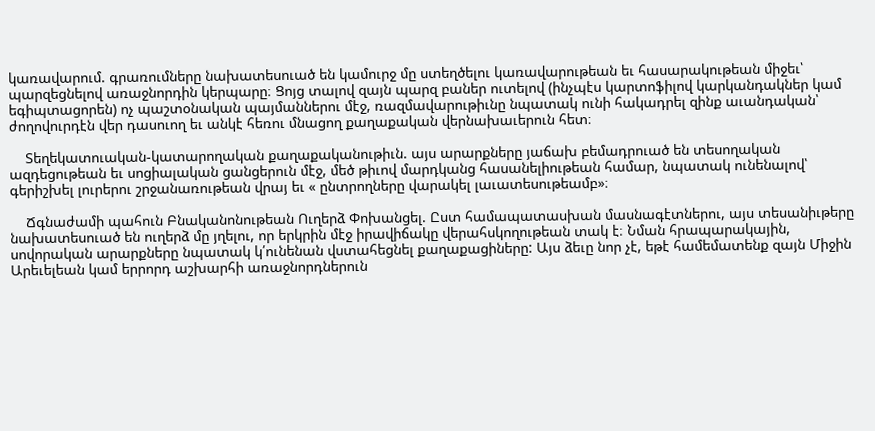կառավարում. գրառումները նախատեսուած են կամուրջ մը ստեղծելու կառավարութեան եւ հասարակութեան միջեւ՝ պարզեցնելով առաջնորդին կերպարը։ Ցոյց տալով զայն պարզ բաներ ուտելով (ինչպէս կարտոֆիլով կարկանդակներ կամ եգիպտացորեն) ոչ պաշտօնական պայմաններու մէջ, ռազմավարութիւնը նպատակ ունի հակադրել զինք աւանդական՝ ժողովուրդէն վեր դասուող եւ անկէ հեռու մնացող քաղաքական վերնախաւերուն հետ։

    Տեղեկատուական-կատարողական քաղաքականութիւն. այս արարքները յաճախ բեմադրուած են տեսողական ազդեցութեան եւ սոցիալական ցանցերուն մէջ, մեծ թիւով մարդկանց հասանելիութեան համար, նպատակ ունենալով՝ գերիշխել լուրերու շրջանառութեան վրայ եւ « ընտրողները վարակել լաւատեսութեամբ»։

    Ճգնաժամի պահուն Բնականոնութեան Ուղերձ Փոխանցել. Ըստ համապատասխան մասնագէտներու, այս տեսանիւթերը նախատեսուած են ուղերձ մը յղելու, որ երկրին մէջ իրավիճակը վերահսկողութեան տակ է։ Նման հրապարակային, սովորական արարքները նպատակ կ՛ունենան վստահեցնել քաղաքացիները: Այս ձեւը նոր չէ, եթէ համեմատենք զայն Միջին Արեւելեան կամ երրորդ աշխարհի առաջնորդներուն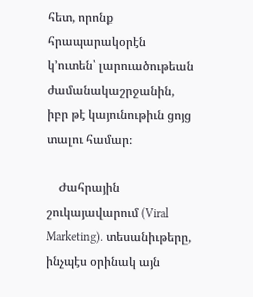հետ, որոնք հրապարակօրէն կ’ուտեն՝ լարուածութեան ժամանակաշրջանին, իբր թէ կայունութիւն ցոյց տալու համար։

    Ժահրային շուկայավարում (Viral Marketing). տեսանիւթերը, ինչպէս օրինակ այն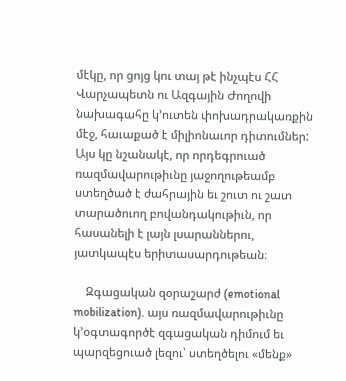մէկը, որ ցոյց կու տայ թէ ինչպէս ՀՀ Վարչապետն ու Ազգային Ժողովի նախագահը կ’ուտեն փոխադրակառքին մէջ, հաւաքած է միլիոնաւոր դիտումներ: Այս կը նշանակէ, որ որդեգրուած ռազմավարութիւնը յաջողութեամբ ստեղծած է ժահրային եւ շուտ ու շատ տարածուող բովանդակութիւն, որ հասանելի է լայն լսարաններու, յատկապէս երիտասարդութեան։

    Զգացական զօրաշարժ (emotional mobilization). այս ռազմավարութիւնը կ’օգտագործէ զգացական դիմում եւ պարզեցուած լեզու՝ ստեղծելու «մենք»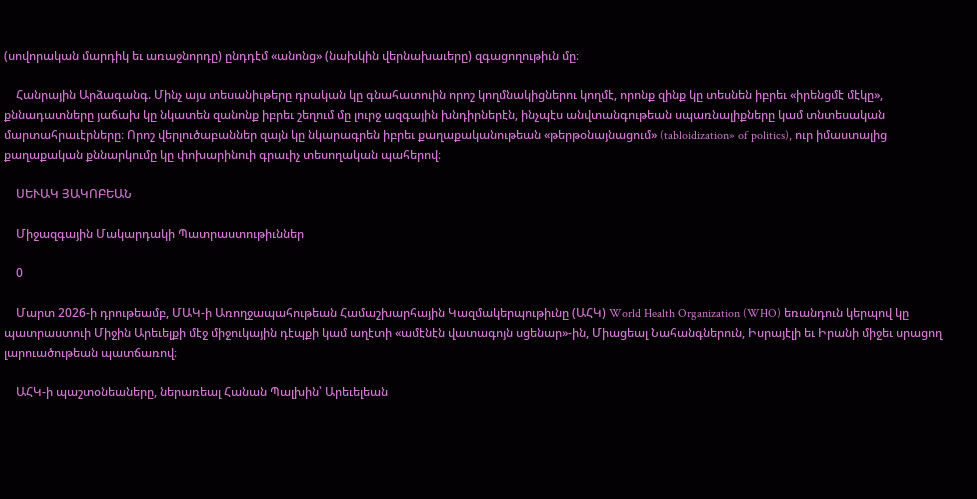(սովորական մարդիկ եւ առաջնորդը) ընդդէմ «անոնց» (նախկին վերնախաւերը) զգացողութիւն մը։

    Հանրային Արձագանգ. Մինչ այս տեսանիւթերը դրական կը գնահատուին որոշ կողմնակիցներու կողմէ, որոնք զինք կը տեսնեն իբրեւ «իրենցմէ մէկը», քննադատները յաճախ կը նկատեն զանոնք իբրեւ շեղում մը լուրջ ազգային խնդիրներէն, ինչպէս անվտանգութեան սպառնալիքները կամ տնտեսական մարտահրաւէրները։ Որոշ վերլուծաբաններ զայն կը նկարագրեն իբրեւ քաղաքականութեան «թերթօնայնացում» (tabloidization» of politics), ուր իմաստալից քաղաքական քննարկումը կը փոխարինուի գրաւիչ տեսողական պահերով։

    ՍԵՒԱԿ ՅԱԿՈԲԵԱՆ

    Միջազգային Մակարդակի Պատրաստութիւններ

    0

    Մարտ 2026-ի դրութեամբ, ՄԱԿ-ի Առողջապահութեան Համաշխարհային Կազմակերպութիւնը (ԱՀԿ) World Health Organization (WHO) եռանդուն կերպով կը պատրաստուի Միջին Արեւելքի մէջ միջուկային դէպքի կամ աղէտի «ամէնէն վատագոյն սցենար»-ին, Միացեալ Նահանգներուն, Իսրայէլի եւ Իրանի միջեւ սրացող լարուածութեան պատճառով։

    ԱՀԿ-ի պաշտօնեաները, ներառեալ Հանան Պալխին՝ Արեւելեան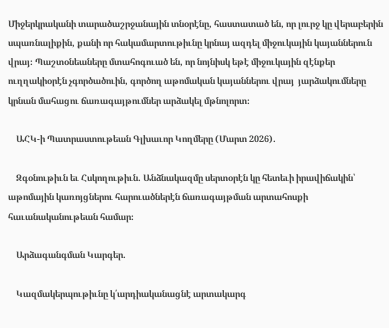Միջերկրականի տարածաշրջանային տնօրէնը, հաստատած են, որ լուրջ կը վերաբերին սպառնալիքին, քանի որ հակամարտութիւնը կրնայ ազդել միջուկային կայաններուն վրայ։ Պաշտօնեաները մտահոգուած են, որ նոյնիսկ եթէ միջուկային զէնքեր ուղղակիօրէն չգործածուին, գործող աթոմական կայաններու վրայ  յարձակումները կրնան մահացու ճառագայթումներ արձակել մթնոլորտ։

    ԱՀԿ-ի Պատրաստութեան Գլխաւոր Կողմերը (Մարտ 2026).

    Զգօնութիւն եւ Հսկողութիւն. Անձնակազմը սերտօրէն կը հետեւի իրավիճակին՝ աթոմային կառոյցներու հարուածներէն ճառագայթման արտահոսքի հաւանականութեան համար։

    Արձագանգման Կարգեր.

    Կազմակերպութիւնը կ՛արդիականացնէ արտակարգ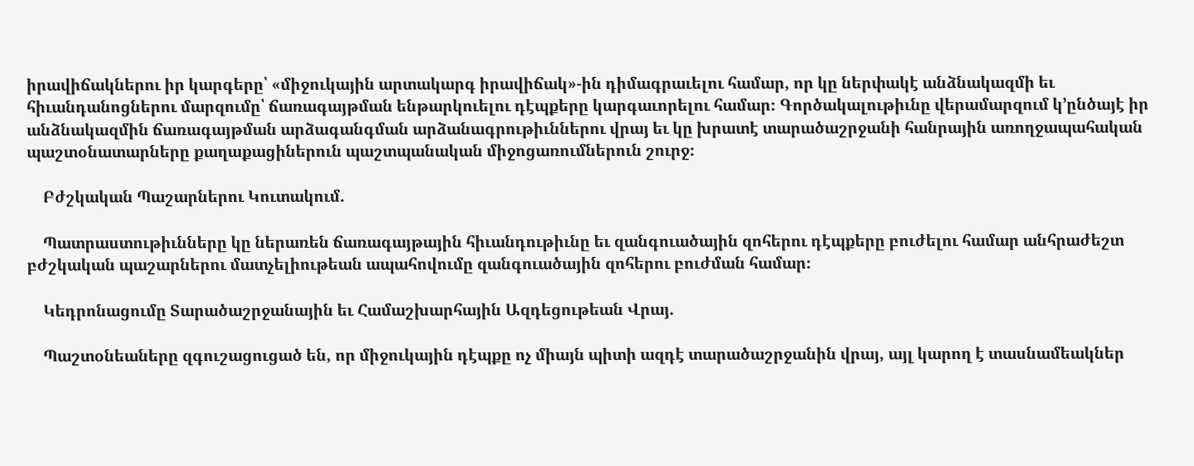իրավիճակներու իր կարգերը՝ «միջուկային արտակարգ իրավիճակ»-ին դիմագրաւելու համար, որ կը ներփակէ անձնակազմի եւ հիւանդանոցներու մարզումը՝ ճառագայթման ենթարկուելու դէպքերը կարգաւորելու համար։ Գործակալութիւնը վերամարզում կ’ընծայէ իր անձնակազմին ճառագայթման արձագանգման արձանագրութիւններու վրայ եւ կը խրատէ տարածաշրջանի հանրային առողջապահական պաշտօնատարները քաղաքացիներուն պաշտպանական միջոցառումներուն շուրջ։

    Բժշկական Պաշարներու Կուտակում.

    Պատրաստութիւնները կը ներառեն ճառագայթային հիւանդութիւնը եւ զանգուածային զոհերու դէպքերը բուժելու համար անհրաժեշտ բժշկական պաշարներու մատչելիութեան ապահովումը զանգուածային զոհերու բուժման համար։

    Կեդրոնացումը Տարածաշրջանային եւ Համաշխարհային Ազդեցութեան Վրայ.

    Պաշտօնեաները զգուշացուցած են, որ միջուկային դէպքը ոչ միայն պիտի ազդէ տարածաշրջանին վրայ, այլ կարող է տասնամեակներ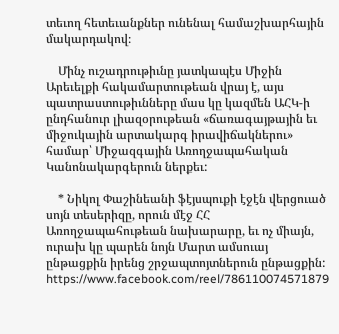տեւող հետեւանքներ ունենալ համաշխարհային մակարդակով։

    Մինչ ուշադրութիւնը յատկապէս Միջին Արեւելքի հակամարտութեան վրայ է, այս պատրաստութիւնները մաս կը կազմեն ԱՀԿ-ի ընդհանուր լիազօրութեան «ճառագայթային եւ միջուկային արտակարգ իրավիճակներու» համար՝ Միջազգային Առողջապահական Կանոնակարգերուն ներքեւ:

    * Նիկոլ Փաշինեանի ֆէյսպուքի էջէն վերցուած սոյն տեսերիզը, որուն մէջ ՀՀ Առողջապահութեան նախարարը, եւ ոչ միայն, ուրախ կը պարեն նոյն Մարտ ամսուայ ընթացքին իրենց շրջապտոյտներուն ընթացքին: https://www.facebook.com/reel/786110074571879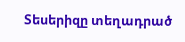Տեսերիզը տեղադրած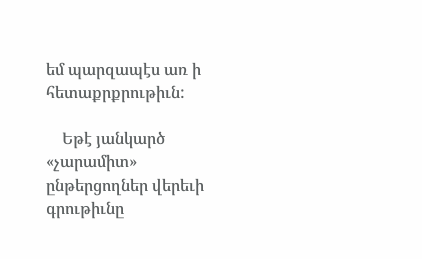եմ պարզապէս առ ի հետաքրքրութիւն:

    Եթէ յանկարծ «չարամիտ» ընթերցողներ վերեւի գրութիւնը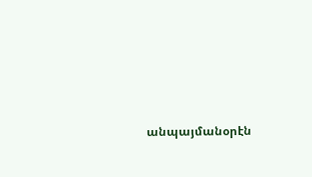անպայմանօրէն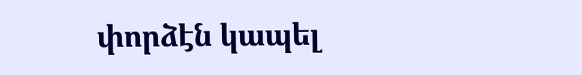փորձէն կապել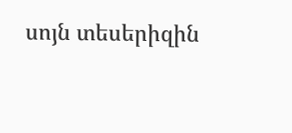սոյն տեսերիզին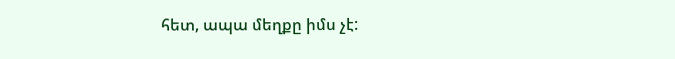հետ, ապա մեղքը իմս չէ: